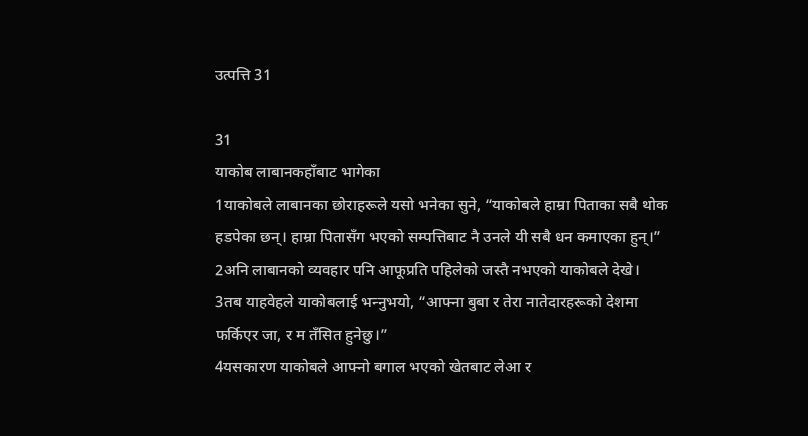उत्पत्ति 31

31
याकोब लाबानकहाँबाट भागेका
1याकोबले लाबानका छोराहरूले यसो भनेका सुने, “याकोबले हाम्रा पिताका सबै थोक हडपेका छन्। हाम्रा पितासँग भएको सम्पत्तिबाट नै उनले यी सबै धन कमाएका हुन्।” 2अनि लाबानको व्यवहार पनि आफूप्रति पहिलेको जस्तै नभएको याकोबले देखे।
3तब याहवेहले याकोबलाई भन्‍नुभयो, “आफ्ना बुबा र तेरा नातेदारहरूको देशमा फर्किएर जा, र म तँसित हुनेछु।”
4यसकारण याकोबले आफ्नो बगाल भएको खेतबाट लेआ र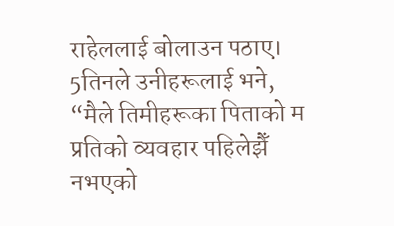राहेललाई बोलाउन पठाए। 5तिनले उनीहरूलाई भने, “मैले तिमीहरूका पिताको म प्रतिको व्यवहार पहिलेझैँ नभएको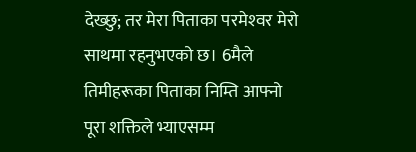देख्छु; तर मेरा पिताका परमेश्‍वर मेरो साथमा रहनुभएको छ। 6मैले तिमीहरूका पिताका निम्ति आफ्नो पूरा शक्तिले भ्याएसम्म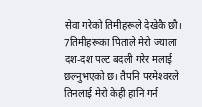सेवा गरेको तिमीहरूले देखेकै छौ। 7तिमीहरूका पिताले मेरो ज्याला दश-दश पल्ट बदली गरेर मलाई छल्नुभएको छ। तैपनि परमेश्‍वरले तिनलाई मेरो केही हानि गर्न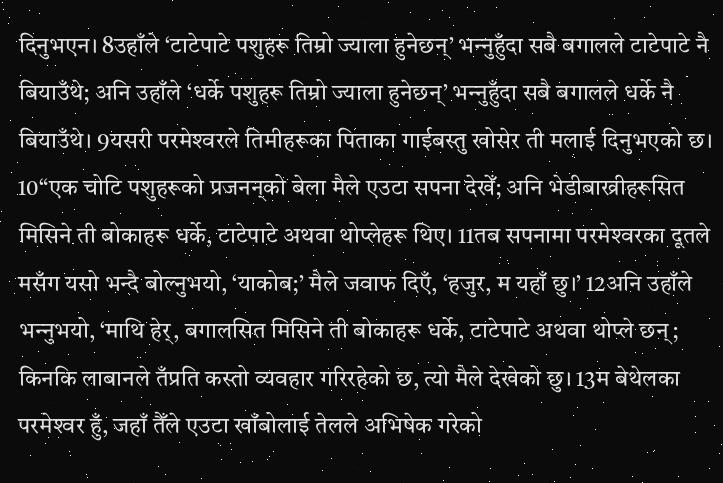दिनुभएन। 8उहाँले ‘टाटेपाटे पशुहरू तिम्रो ज्याला हुनेछन्’ भन्‍नुहुँदा सबै बगालले टाटेपाटे नै बियाउँथे; अनि उहाँले ‘धर्के पशुहरू तिम्रो ज्याला हुनेछन्’ भन्‍नुहुँदा सबै बगालले धर्के नै बियाउँथे। 9यसरी परमेश्‍वरले तिमीहरूका पिताका गाईबस्तु खोसेर ती मलाई दिनुभएको छ।
10“एक चोटि पशुहरूको प्रजनन्‌को बेला मैले एउटा सपना देखेँ; अनि भेडीबाख्रीहरूसित मिसिने ती बोकाहरू धर्के, टाटेपाटे अथवा थोप्लेहरू थिए। 11तब सपनामा परमेश्‍वरका दूतले मसँग यसो भन्दै बोल्नुभयो, ‘याकोब;’ मैले जवाफ दिएँ, ‘हजुर, म यहाँ छु।’ 12अनि उहाँले भन्‍नुभयो, ‘माथि हेर्, बगालसित मिसिने ती बोकाहरू धर्के, टाटेपाटे अथवा थोप्ले छन्; किनकि लाबानले तँप्रति कस्तो व्यवहार गरिरहेको छ, त्यो मैले देखेको छु। 13म बेथेलका परमेश्‍वर हुँ, जहाँ तैँले एउटा खाँबोलाई तेलले अभिषेक गरेको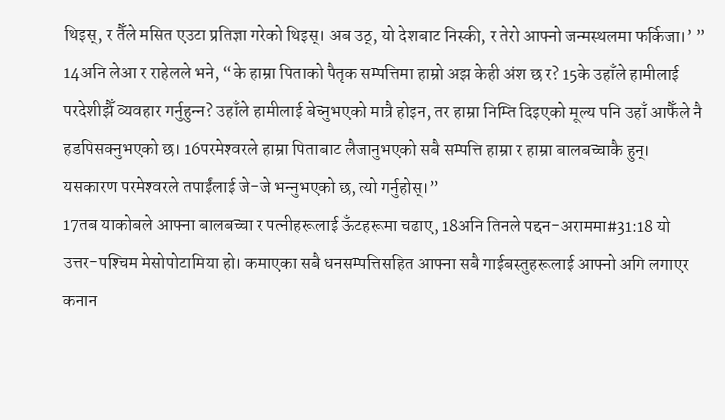थिइस्, र तैँले मसित एउटा प्रतिज्ञा गरेको थिइस्। अब उठ्, यो देशबाट निस्की, र तेरो आफ्नो जन्मस्थलमा फर्किजा।’ ”
14अनि लेआ र राहेलले भने, “के हाम्रा पिताको पैतृक सम्पत्तिमा हाम्रो अझ केही अंश छ र? 15के उहाँले हामीलाई परदेशीझैँ व्यवहार गर्नुहुन्‍न? उहाँले हामीलाई बेच्नुभएको मात्रै होइन, तर हाम्रा निम्ति दिइएको मूल्य पनि उहाँ आफैँले नै हडपिसक्नुभएको छ। 16परमेश्‍वरले हाम्रा पिताबाट लैजानुभएको सबै सम्पत्ति हाम्रा र हाम्रा बालबच्‍चाकै हुन्। यसकारण परमेश्‍वरले तपाईंलाई जे-जे भन्‍नुभएको छ, त्यो गर्नुहोस्।”
17तब याकोबले आफ्ना बालबच्‍चा र पत्नीहरूलाई ऊँटहरूमा चढाए, 18अनि तिनले पद्दन-अराममा#31:18 यो उत्तर-पश्‍चिम मेसोपोटामिया हो। कमाएका सबै धनसम्पत्तिसहित आफ्ना सबै गाईबस्तुहरूलाई आफ्नो अगि लगाएर कनान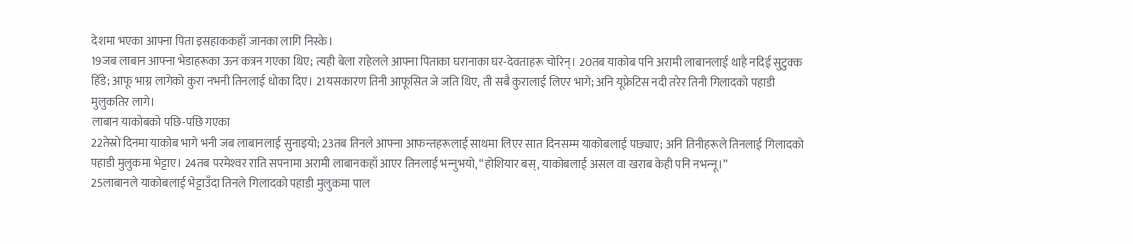देशमा भएका आफ्ना पिता इसहाककहाँ जानका लागि निस्के।
19जब लाबान आफ्ना भेडाहरूका ऊन कत्रन गएका थिए; त्यही बेला राहेलले आफ्ना पिताका घरानाका घर-देवताहरू चोरिन्। 20तब याकोब पनि अरामी लाबानलाई थाहै नदिई सुटुक्‍क हिँडे; आफू भाग्न लागेको कुरा नभनी तिनलाई धोका दिए। 21यसकारण तिनी आफूसित जे जति थिए, ती सबै कुरालाई लिएर भागे; अनि यूफ्रेटिस नदी तरेर तिनी गिलादको पहाडी मुलुकतिर लागे।
लाबान याकोबको पछि-पछि गएका
22तेस्रो दिनमा याकोब भागे भनी जब लाबानलाई सुनाइयो; 23तब तिनले आफ्ना आफन्तहरूलाई साथमा लिएर सात दिनसम्म याकोबलाई पछ्याए; अनि तिनीहरूले तिनलाई गिलादको पहाडी मुलुकमा भेट्टाए। 24तब परमेश्‍वर राति सपनामा अरामी लाबानकहाँ आएर तिनलाई भन्‍नुभयो, “होशियार बस्, याकोबलाई असल वा खराब केही पनि नभन्‍नू।”
25लाबानले याकोबलाई भेट्टाउँदा तिनले गिलादको पहाडी मुलुकमा पाल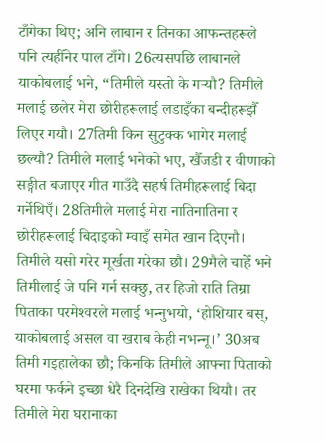टाँगेका थिए; अनि लाबान र तिनका आफन्तहरूले पनि त्यहीँनेर पाल टाँगे। 26त्यसपछि लाबानले याकोबलाई भने, “तिमीले यस्तो के गर्‍यौ? तिमीले मलाई छलेर मेरा छोरीहरूलाई लडाइँका बन्दीहरूझैँ लिएर गयौ। 27तिमी किन सुटुक्‍क भागेर मलाई छल्यौ? तिमीले मलाई भनेको भए, खैँजडी र वीणाको सङ्गीत बजाएर गीत गाउँदै सहर्ष तिमीहरूलाई बिदा गर्नेथिएँ। 28तिमीले मलाई मेरा नातिनातिना र छोरीहरूलाई बिदाइको म्वाइँ समेत खान दिएनौ। तिमीले यसो गरेर मूर्खता गरेका छौ। 29मैले चाहेँ भने तिमीलाई जे पनि गर्न सक्छु, तर हिजो राति तिम्रा पिताका परमेश्‍वरले मलाई भन्‍नुभयो, ‘होशियार बस्, याकोबलाई असल वा खराब केही नभन्‍नू।’ 30अब तिमी गइहालेका छौ; किनकि तिमीले आफ्ना पिताको घरमा फर्कने इच्छा धेरै दिनदेखि राखेका थियौ। तर तिमीले मेरा घरानाका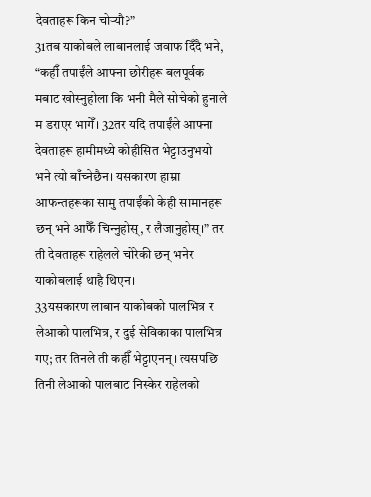देवताहरू किन चोर्‍यौ?”
31तब याकोबले लाबानलाई जवाफ दिँदै भने, “कहीँ तपाईंले आफ्ना छोरीहरू बलपूर्वक मबाट खोस्‍नुहोला कि भनी मैले सोचेको हुनाले म डराएर भागेँ। 32तर यदि तपाईंले आफ्ना देवताहरू हामीमध्ये कोहीसित भेट्टाउनुभयो भने त्यो बाँच्नेछैन। यसकारण हाम्रा आफन्तहरूका सामु तपाईंको केही सामानहरू छन् भने आफैँ चिन्‍नुहोस्, र लैजानुहोस्।” तर ती देवताहरू राहेलले चोरेकी छन् भनेर याकोबलाई थाहै थिएन।
33यसकारण लाबान याकोबको पालभित्र र लेआको पालभित्र, र दुई सेविकाका पालभित्र गए; तर तिनले ती कहीँ भेट्टाएनन्। त्यसपछि तिनी लेआको पालबाट निस्केर राहेलको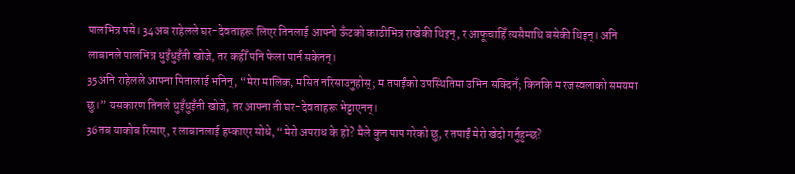पालभित्र पसे। 34अब राहेलले घर-देवताहरू लिएर तिनलाई आफ्नो ऊँटको काठीभित्र राखेकी थिइन्, र आफूचाहिँ त्यसैमाथि बसेकी थिइन्। अनि लाबानले पालभित्र धुइँधुइँती खोजे, तर कहीँ पनि फेला पार्न सकेनन्।
35अनि राहेलले आफ्ना पितालाई भनिन्, “मेरा मालिक, मसित नरिसाउनुहोस्; म तपाईंको उपस्थितिमा उभिन सक्दिनँ; किनकि म रजस्वलाको समयमा छु।” यसकारण तिनले धुइँधुइँती खोजे, तर आफ्ना ती घर-देवताहरू भेट्टाएनन्।
36तब याकोब रिसाए, र लाबानलाई हप्काएर सोधे, “मेरो अपराध के हो? मैले कुन पाप गरेको छु, र तपाईं मेरो खेदो गर्नुहुन्छ?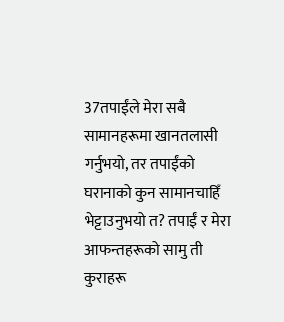37तपाईंले मेरा सबै सामानहरूमा खानतलासी गर्नुभयो, तर तपाईंको घरानाको कुन सामानचाहिँ भेट्टाउनुभयो त? तपाईं र मेरा आफन्तहरूको सामु ती कुराहरू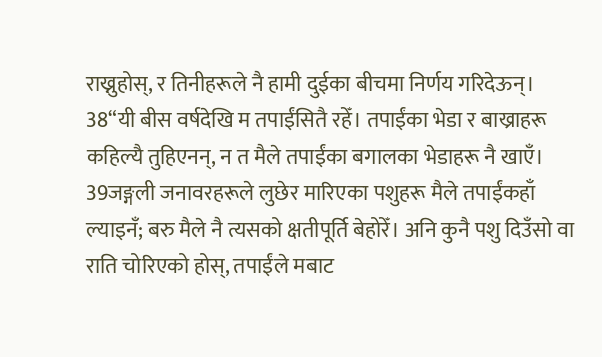राख्नुहोस्, र तिनीहरूले नै हामी दुईका बीचमा निर्णय गरिदेऊन्।
38“यी बीस वर्षदेखि म तपाईंसितै रहेँ। तपाईंका भेडा र बाख्राहरू कहिल्यै तुहिएनन्, न त मैले तपाईंका बगालका भेडाहरू नै खाएँ। 39जङ्गली जनावरहरूले लुछेर मारिएका पशुहरू मैले तपाईंकहाँ ल्याइनँ; बरु मैले नै त्यसको क्षतीपूर्ति बेहोरेँ। अनि कुनै पशु दिउँसो वा राति चोरिएको होस्, तपाईंले मबाट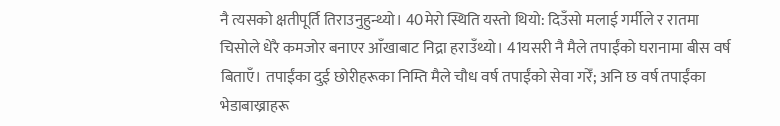नै त्यसको क्षतीपूर्ति तिराउनुहुन्थ्यो। 40मेरो स्थिति यस्तो थियो: दिउँसो मलाई गर्मीले र रातमा चिसोले धेरै कमजोर बनाएर आँखाबाट निद्रा हराउँथ्यो। 41यसरी नै मैले तपाईंको घरानामा बीस वर्ष बिताएँ। तपाईंका दुई छोरीहरूका निम्ति मैले चौध वर्ष तपाईंको सेवा गरेँ; अनि छ वर्ष तपाईंका भेडाबाख्राहरू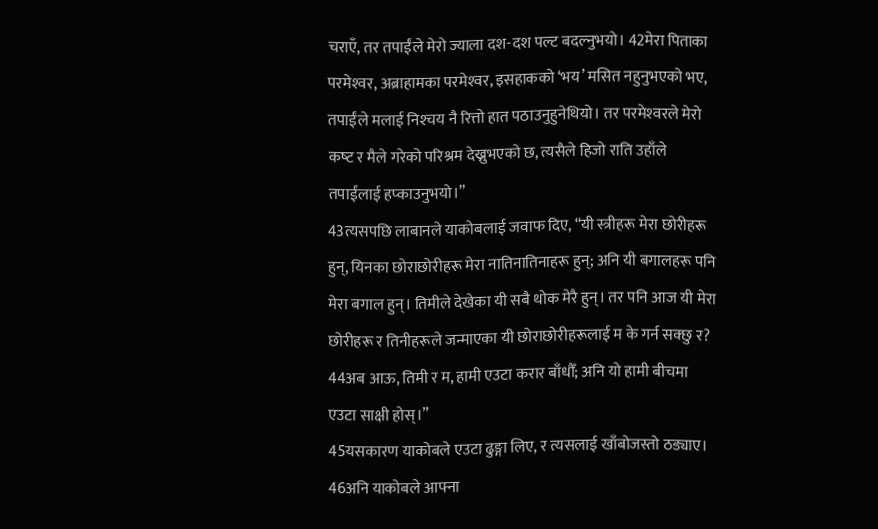चराएँ, तर तपाईंले मेरो ज्याला दश-दश पल्ट बदल्नुभयो। 42मेरा पिताका परमेश्‍वर, अब्राहामका परमेश्‍वर, इसहाकको ‘भय’ मसित नहुनुभएको भए, तपाईंले मलाई निश्‍चय नै रित्तो हात पठाउनुहुनेथियो। तर परमेश्‍वरले मेरो कष्‍ट र मैले गरेको परिश्रम देख्नुभएको छ, त्यसैले हिजो राति उहाँले तपाईंलाई हप्काउनुभयो।”
43त्यसपछि लाबानले याकोबलाई जवाफ दिए, “यी स्त्रीहरू मेरा छोरीहरू हुन्, यिनका छोराछोरीहरू मेरा नातिनातिनाहरू हुन्; अनि यी बगालहरू पनि मेरा बगाल हुन्। तिमीले देखेका यी सबै थोक मेरै हुन्। तर पनि आज यी मेरा छोरीहरू र तिनीहरूले जन्माएका यी छोराछोरीहरूलाई म के गर्न सक्छु र? 44अब आऊ, तिमी र म, हामी एउटा करार बाँधौँ; अनि यो हामी बीचमा एउटा साक्षी होस्।”
45यसकारण याकोबले एउटा ढुङ्गा लिए, र त्यसलाई खाँबोजस्तो ठड्याए। 46अनि याकोबले आफ्ना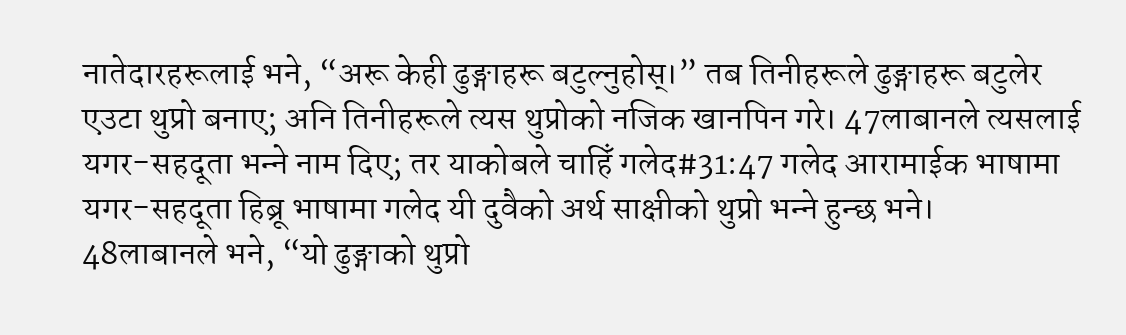नातेदारहरूलाई भने, “अरू केही ढुङ्गाहरू बटुल्नुहोस्।” तब तिनीहरूले ढुङ्गाहरू बटुलेर एउटा थुप्रो बनाए; अनि तिनीहरूले त्यस थुप्रोको नजिक खानपिन गरे। 47लाबानले त्यसलाई यगर-सहदूता भन्‍ने नाम दिए; तर याकोबले चाहिँ गलेद#31:47 गलेद आरामाईक भाषामा यगर-सहदूता हिब्रू भाषामा गलेद यी दुवैको अर्थ साक्षीको थुप्रो भन्‍ने हुन्छ भने।
48लाबानले भने, “यो ढुङ्गाको थुप्रो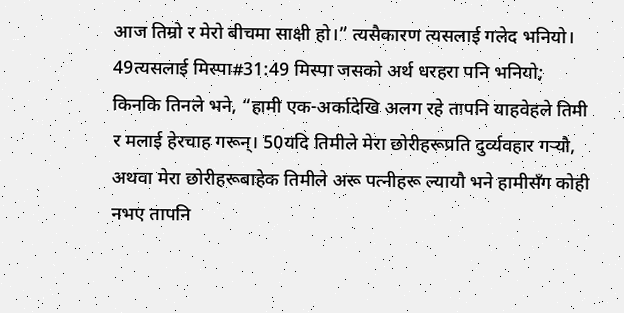आज तिम्रो र मेरो बीचमा साक्षी हो।” त्यसैकारण त्यसलाई गलेद भनियो। 49त्यसलाई मिस्पा#31:49 मिस्पा जसको अर्थ धरहरा पनि भनियो; किनकि तिनले भने, “हामी एक-अर्कादेखि अलग रहे तापनि याहवेहले तिमी र मलाई हेरचाह गरून्। 50यदि तिमीले मेरा छोरीहरूप्रति दुर्व्यवहार गर्‍यौ, अथवा मेरा छोरीहरूबाहेक तिमीले अरू पत्नीहरू ल्यायौ भने हामीसँग कोही नभए तापनि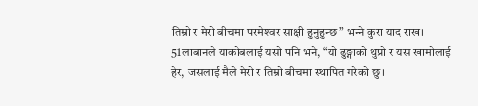तिम्रो र मेरो बीचमा परमेश्‍वर साक्षी हुनुहुन्छ” भन्‍ने कुरा याद राख।
51लाबानले याकोबलाई यसो पनि भने, “यो ढुङ्गाको थुप्रो र यस खामोलाई हेर, जसलाई मैले मेरो र तिम्रो बीचमा स्थापित गरेको छु।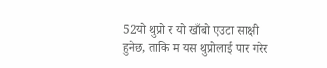52यो थुप्रो र यो खाँबो एउटा साक्षी हुनेछ, ताकि म यस थुप्रोलाई पार गरेर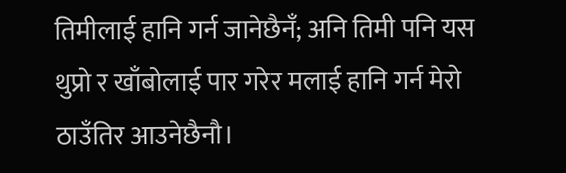तिमीलाई हानि गर्न जानेछैनँ; अनि तिमी पनि यस थुप्रो र खाँबोलाई पार गरेर मलाई हानि गर्न मेरो ठाउँतिर आउनेछैनौ।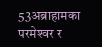53अब्राहामका परमेश्‍वर र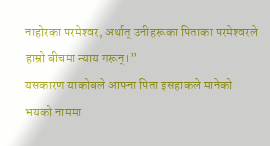नाहोरका परमेश्‍वर, अर्थात् उनीहरूका पिताका परमेश्‍वरले हाम्रो बीचमा न्याय गरून्।”
यसकारण याकोबले आफ्ना पिता इसहाकले मानेको भयको नाममा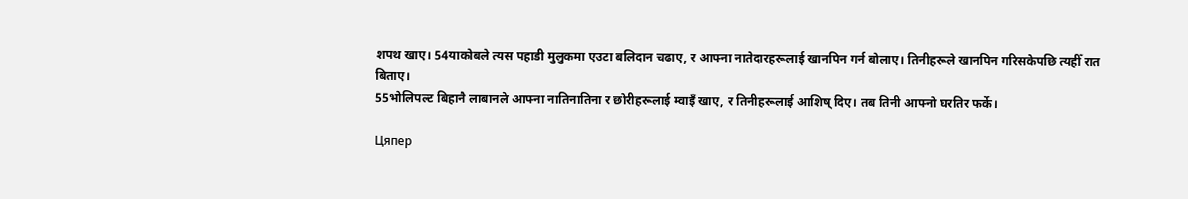शपथ खाए। 54याकोबले त्यस पहाडी मुलुकमा एउटा बलिदान चढाए, र आफ्ना नातेदारहरूलाई खानपिन गर्न बोलाए। तिनीहरूले खानपिन गरिसकेपछि त्यहीँ रात बिताए।
55भोलिपल्ट बिहानै लाबानले आफ्ना नातिनातिना र छोरीहरूलाई म्वाइँ खाए, र तिनीहरूलाई आशिष् दिए। तब तिनी आफ्नो घरतिर फर्के।

Цяпер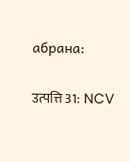абрана:

उत्पत्ति 31: NCV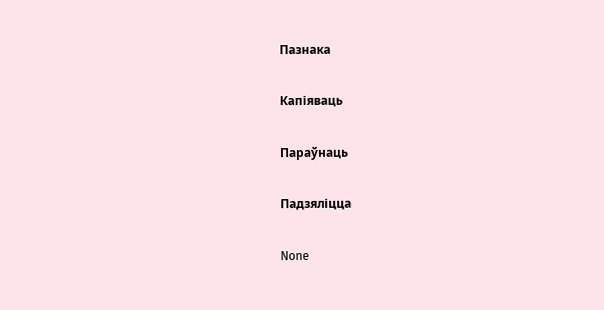Пазнака

Капіяваць

Параўнаць

Падзяліцца

None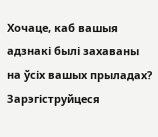Хочаце, каб вашыя адзнакі былі захаваны на ўсіх вашых прыладах? Зарэгіструйцеся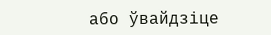або ўвайдзіце